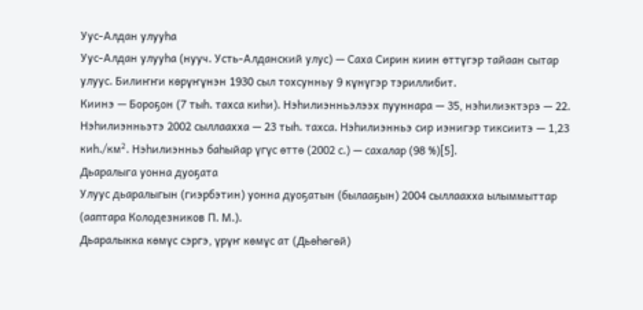Уус-Алдан улууһа
Уус-Алдан улууһа (нууч. Усть-Алданский улус) — Саха Сирин киин өттүгэр тайаан сытар улуус. Билиҥҥи көрүҥүнэн 1930 сыл тохсунньу 9 күнүгэр тэриллибит.
Киинэ — Бороҕон (7 тыһ. тахса киһи). Нэһилиэнньэлээх пууннара — 35, нэһилиэктэрэ — 22. Нэһилиэнньэтэ 2002 сыллаахха — 23 тыһ. тахса. Нэһилиэнньэ сир иэнигэр тиксиитэ — 1,23 киһ./км². Нэһилиэнньэ баһыйар үгүс өттө (2002 с.) — сахалар (98 %)[5].
Дьаралыга уонна дуоҕата
Улуус дьаралыгын (гиэрбэтин) уонна дуоҕатын (былааҕын) 2004 сыллаахха ылыммыттар (ааптара Колодезников П. М.).
Дьаралыкка көмүс сэргэ, үрүҥ көмүс ат (Дьөһөгөй)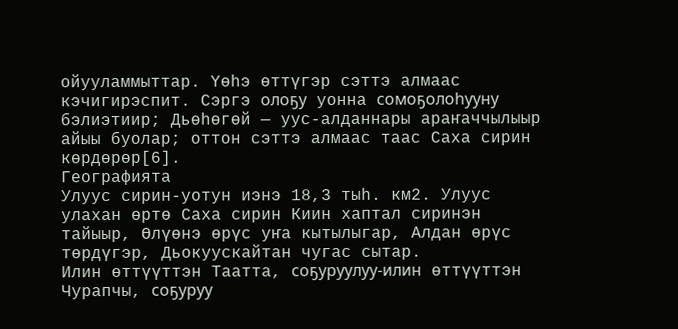ойууламмыттар. Үөһэ өттүгэр сэттэ алмаас кэчигирэспит. Сэргэ олоҕу уонна сомоҕолоһууну бэлиэтиир; Дьөһөгөй — уус-алданнары араҥаччылыыр айыы буолар; оттон сэттэ алмаас таас Саха сирин көрдөрөр[6].
Географията
Улуус сирин-уотун иэнэ 18,3 тыһ. км2. Улуус улахан өртө Саха сирин Киин хаптал сиринэн тайыыр, Өлүөнэ өрүс уҥа кытылыгар, Алдан өрүс төрдүгэр, Дьокуускайтан чугас сытар.
Илин өттүүттэн Таатта, соҕуруулуу-илин өттүүттэн Чурапчы, соҕуруу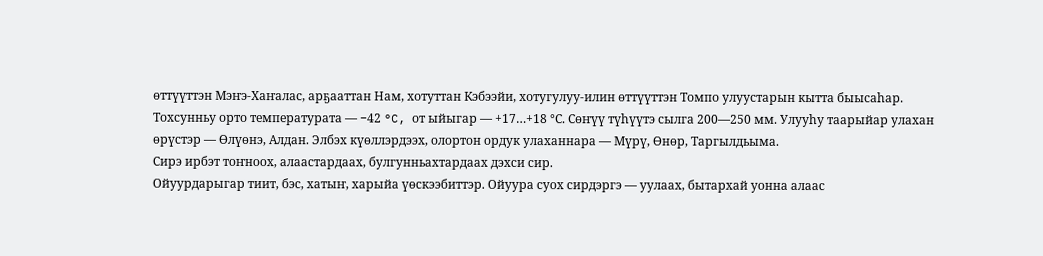өттүүттэн Мэҥэ-Хаҥалас, арҕааттан Нам, хотуттан Кэбээйи, хотугулуу-илин өттүүттэн Томпо улуустарын кытта быысаһар.
Тохсунньу орто температурата — −42 °C, от ыйыгар — +17…+18 °С. Сөҥүү түһүүтэ сылга 200—250 мм. Улууһу таарыйар улахан өрүстэр — Өлүөнэ, Алдан. Элбэх күөллэрдээх, олортон ордук улаханнара — Мүрү, Өнөр, Таргылдьыма.
Сирэ ирбэт тоҥноох, алаастардаах, булгунньахтардаах дэхси сир.
Ойуурдарыгар тиит, бэс, хатыҥ, харыйа үөскээбиттэр. Ойуура суох сирдэргэ — уулаах, бытархай уонна алаас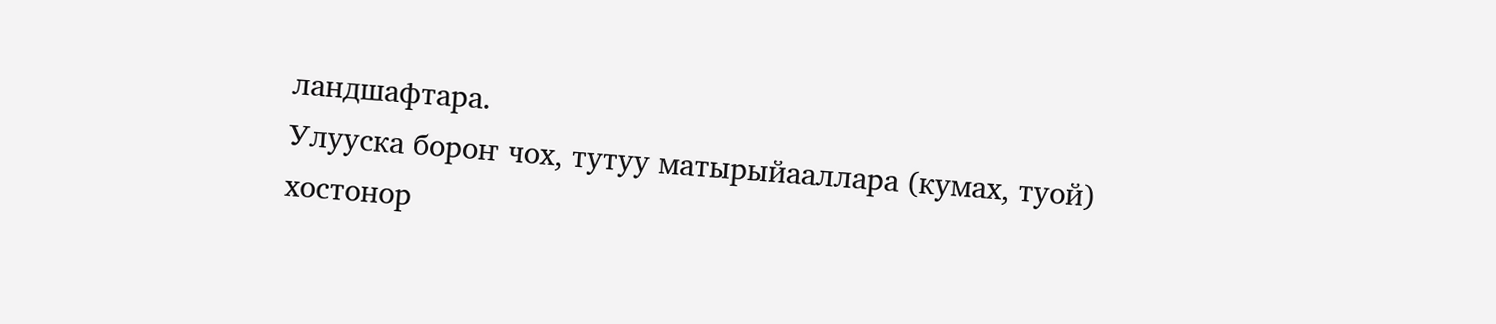ландшафтара.
Улууска бороҥ чох, тутуу матырыйааллара (кумах, туой) хостонор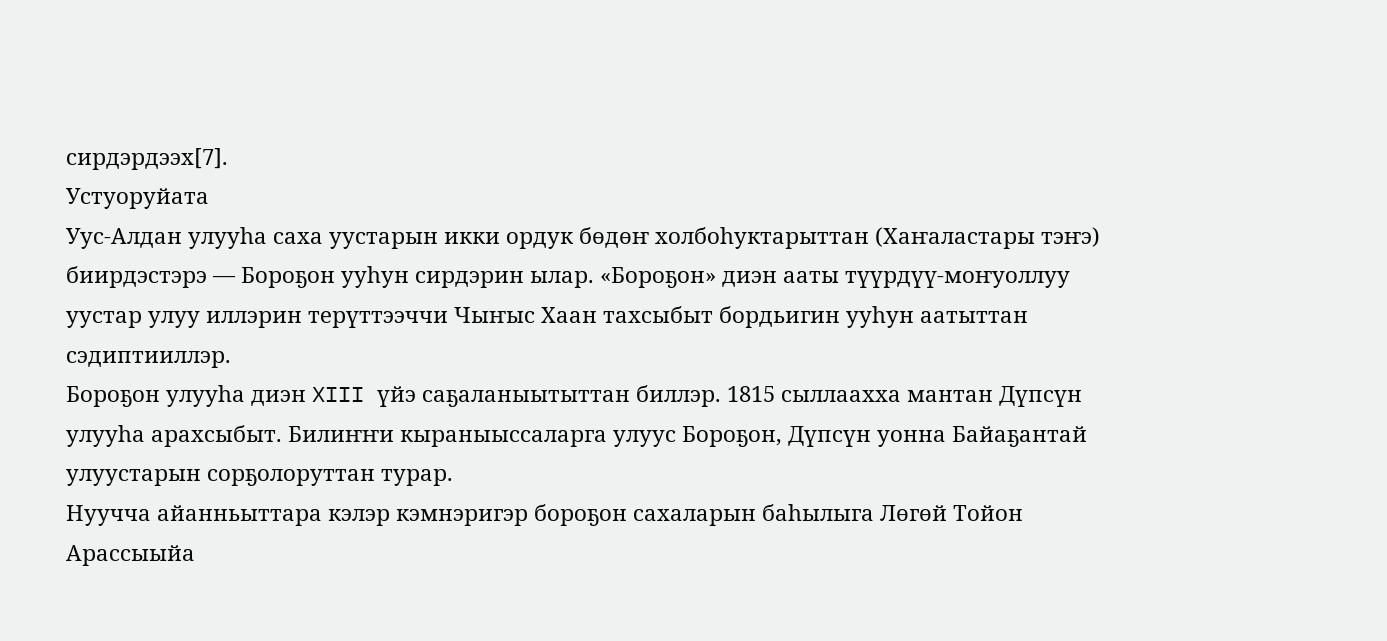сирдэрдээх[7].
Устуоруйата
Уус-Алдан улууһа саха уустарын икки ордук бөдөҥ холбоһуктарыттан (Хаҥаластары тэҥэ) биирдэстэрэ — Бороҕон ууһун сирдэрин ылар. «Бороҕон» диэн ааты түүрдүү-моҥуоллуу уустар улуу иллэрин терүттээччи Чыҥыс Хаан тахсыбыт бордьигин ууһун аатыттан сэдиптииллэр.
Бороҕон улууһа диэн XIII үйэ саҕаланыытыттан биллэр. 1815 сыллаахха мантан Дүпсүн улууһа арахсыбыт. Билиҥҥи кыраныыссаларга улуус Бороҕон, Дүпсүн уонна Байаҕантай улуустарын сорҕолоруттан турар.
Нуучча айанньыттара кэлэр кэмнэригэр бороҕон сахаларын баһылыга Лөгөй Тойон Арассыыйа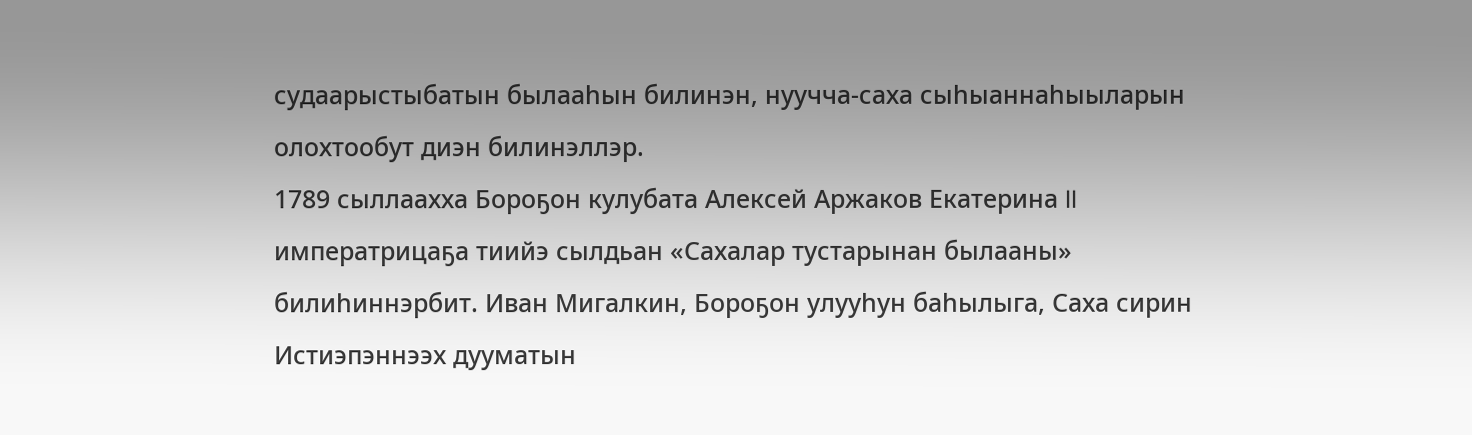судаарыстыбатын былааһын билинэн, нуучча-саха сыһыаннаһыыларын олохтообут диэн билинэллэр.
1789 сыллаахха Бороҕон кулубата Алексей Аржаков Екатерина II императрицаҕа тиийэ сылдьан «Сахалар тустарынан былааны» билиһиннэрбит. Иван Мигалкин, Бороҕон улууһун баһылыга, Саха сирин Истиэпэннээх дууматын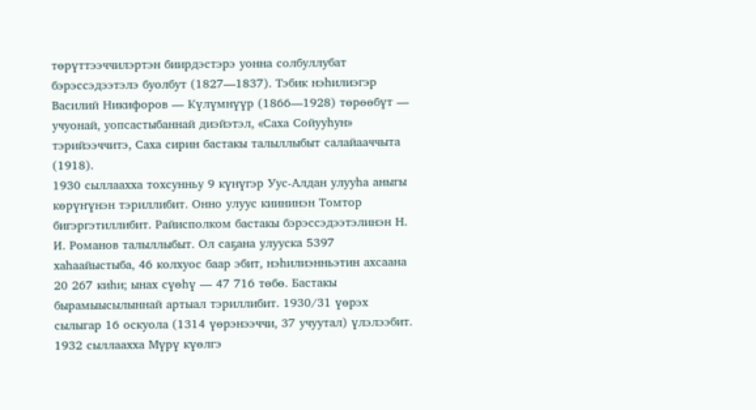төрүттээччилэртэн биирдэстэрэ уонна солбуллубат бэрэссэдээтэлэ буолбут (1827—1837). Тэбик нэһилиэгэр Василий Никифоров — Күлүмнүүр (1866—1928) төрөөбүт — учуонай, уопсастыбаннай диэйэтэл, «Саха Сойууһун» тэрийээччитэ, Саха сирин бастакы талыллыбыт салайааччыта (1918).
1930 сыллаахха тохсунньу 9 күнүгэр Уус-Алдан улууһа аныгы көрүҥүнэн тэриллибит. Онно улуус киининэн Томтор бигэргэтиллибит. Райисполком бастакы бэрэссэдээтэлинэн Н. И. Романов талыллыбыт. Ол саҕана улууска 5397 хаһаайыстыба, 46 колхуос баар эбит, нэһилиэнньэтин ахсаана 20 267 киһи; ынах сүөһү — 47 716 төбө. Бастакы бырамыысылыннай артыал тэриллибит. 1930/31 үөрэх сылыгар 16 оскуола (1314 үөрэнээччи, 37 учуутал) үлэлээбит. 1932 сыллаахха Мүрү күөлгэ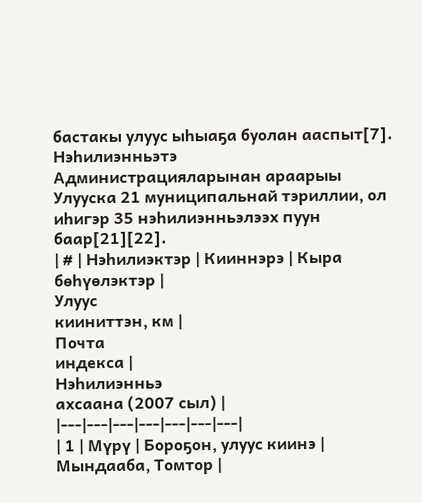бастакы улуус ыһыаҕа буолан ааспыт[7].
Нэһилиэнньэтэ
Администрацияларынан араарыы
Улууска 21 муниципальнай тэриллии, ол иһигэр 35 нэһилиэнньэлээх пуун баар[21][22].
| # | Нэһилиэктэр | Кииннэрэ | Кыра
бөһүөлэктэр |
Улуус
кииниттэн, км |
Почта
индекса |
Нэһилиэнньэ
ахсаана (2007 сыл) |
|---|---|---|---|---|---|---|
| 1 | Мүрү | Бороҕон, улуус киинэ | Мындааба, Томтор |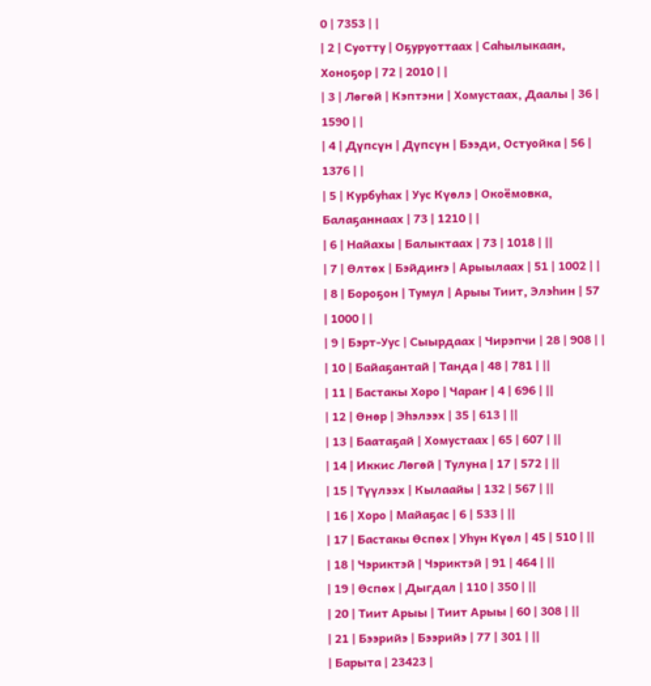0 | 7353 | |
| 2 | Суотту | Оҕуруоттаах | Саһылыкаан, Хоноҕор | 72 | 2010 | |
| 3 | Лөгөй | Кэптэни | Хомустаах, Даалы | 36 | 1590 | |
| 4 | Дүпсүн | Дүпсүн | Бээди, Остуойка | 56 | 1376 | |
| 5 | Курбуһах | Уус Күөлэ | Окоёмовка, Балаҕаннаах | 73 | 1210 | |
| 6 | Найахы | Балыктаах | 73 | 1018 | ||
| 7 | Өлтөх | Бэйдиҥэ | Арыылаах | 51 | 1002 | |
| 8 | Бороҕон | Тумул | Арыы Тиит, Элэһин | 57 | 1000 | |
| 9 | Бэрт-Уус | Сыырдаах | Чирэпчи | 28 | 908 | |
| 10 | Байаҕантай | Танда | 48 | 781 | ||
| 11 | Бастакы Хоро | Чараҥ | 4 | 696 | ||
| 12 | Өнөр | Эһэлээх | 35 | 613 | ||
| 13 | Баатаҕай | Хомустаах | 65 | 607 | ||
| 14 | Иккис Лөгөй | Тулуна | 17 | 572 | ||
| 15 | Түүлээх | Кылаайы | 132 | 567 | ||
| 16 | Хоро | Майаҕас | 6 | 533 | ||
| 17 | Бастакы Өспөх | Уһун Күөл | 45 | 510 | ||
| 18 | Чэриктэй | Чэриктэй | 91 | 464 | ||
| 19 | Өспөх | Дыгдал | 110 | 350 | ||
| 20 | Тиит Арыы | Тиит Арыы | 60 | 308 | ||
| 21 | Бээрийэ | Бээрийэ | 77 | 301 | ||
| Барыта | 23423 |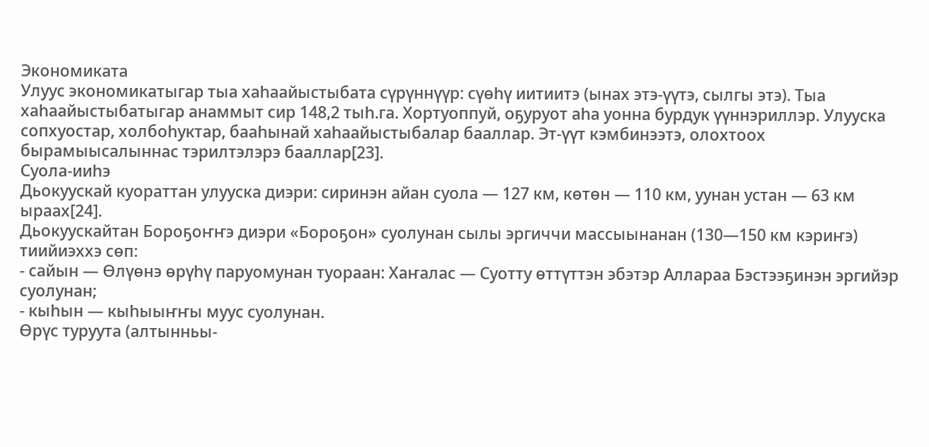Экономиката
Улуус экономикатыгар тыа хаһаайыстыбата сүрүннүүр: сүөһү иитиитэ (ынах этэ-үүтэ, сылгы этэ). Тыа хаһаайыстыбатыгар анаммыт сир 148,2 тыһ.га. Хортуоппуй, оҕуруот аһа уонна бурдук үүннэриллэр. Улууска сопхуостар, холбоһуктар, бааһынай хаһаайыстыбалар бааллар. Эт-үүт кэмбинээтэ, олохтоох бырамыысалыннас тэрилтэлэрэ бааллар[23].
Суола-ииһэ
Дьокуускай куораттан улууска диэри: сиринэн айан суола — 127 км, көтөн — 110 км, уунан устан — 63 км ыраах[24].
Дьокуускайтан Бороҕоҥҥэ диэри «Бороҕон» суолунан сылы эргиччи массыынанан (130—150 км кэриҥэ) тиийиэххэ сөп:
- сайын — Өлүөнэ өрүһү паруомунан туораан: Хаҥалас — Суотту өттүттэн эбэтэр Аллараа Бэстээҕинэн эргийэр суолунан;
- кыһын — кыһыыҥҥы муус суолунан.
Өрүс туруута (алтынньы-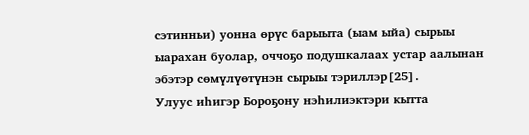сэтинньи) уонна өрүс барыыта (ыам ыйа) сырыы ыарахан буолар, оччоҕо подушкалаах устар аалынан эбэтэр сөмүлүөтүнэн сырыы тэриллэр[25].
Улуус иһигэр Бороҕону нэһилиэктэри кытта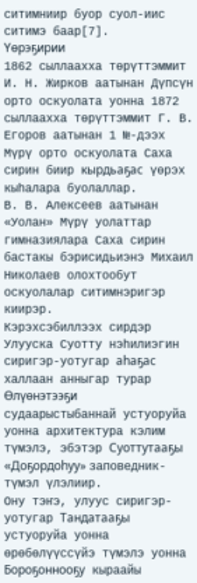ситимниир буор суол-иис ситимэ баар[7].
Үөрэҕирии
1862 сыллаахха төрүттэммит И. Н. Жирков аатынан Дүпсүн орто оскуолата уонна 1872 сыллаахха төрүттэммит Г. В. Егоров аатынан 1 №-дээх Мүрү орто оскуолата Саха сирин биир кырдьаҕас үөрэх кыһалара буолаллар.
В. В. Алексеев аатынан «Уолан» Мүрү уолаттар гимназиялара Саха сирин бастакы бэрисидьиэнэ Михаил Николаев олохтообут оскуолалар ситимнэригэр киирэр.
Кэрэхсэбиллээх сирдэр
Улууска Суотту нэһилиэгин сиригэр-уотугар аһаҕас халлаан анныгар турар Өлүөнэтээҕи судаарыстыбаннай устуоруйа уонна архитектура кэлим түмэлэ, эбэтэр Суоттутааҕы «Доҕордоһуу» заповедник-түмэл үлэлиир.
Ону тэҥэ, улуус сиригэр-уотугар Тандатааҕы устуоруйа уонна өрөбөлүүссүйэ түмэлэ уонна Бороҕоннооҕу кыраайы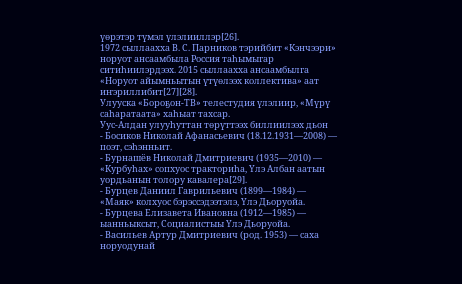үөрэтэр түмэл үлэлииллэр[26].
1972 сыллаахха В. С. Парников тэрийбит «Кэнчээри» норуот ансаамбыла Россия таһымыгар ситиһиилэрдээх. 2015 сыллаахха ансаамбылга «Норуот айымньытын үтүөлээх коллектива» аат иҥэриллибит[27][28].
Улууска «Бороҕон-ТВ» телестудия үлэлиир, «Мүрү саһаратаата» хаһыат тахсар.
Уус-Алдан улууһуттан төрүттээх биллиилээх дьон
- Босиков Николай Афанасьевич (18.12.1931—2008) — поэт, сэһэнньит.
- Бурнашёв Николай Дмитриевич (1935—2010) — «Курбуһах» сопхуос тракториһа, Үлэ Албан аатын уордьанын толору кавалера[29].
- Бурцев Даниил Гаврильевич (1899—1984) — «Маяк» колхуос бэрэссэдээтэлэ, Үлэ Дьоруойа.
- Бурцева Елизавета Ивановна (1912—1985) — ыанньыксыт, Социалистыы Үлэ Дьоруойа.
- Васильев Артур Дмитриевич (род. 1953) — саха норуодунай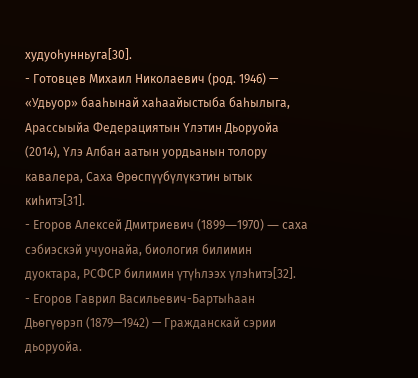худуоһунньуга[30].
- Готовцев Михаил Николаевич (род. 1946) — «Удьуор» бааһынай хаһаайыстыба баһылыга, Арассыыйа Федерациятын Үлэтин Дьоруойа (2014), Үлэ Албан аатын уордьанын толору кавалера, Саха Өрөспүүбүлүкэтин ытык киһитэ[31].
- Егоров Алексей Дмитриевич (1899―1970) ― саха сэбиэскэй учуонайа, биология билимин дуоктара, РСФСР билимин үтүһлээх үлэһитэ[32].
- Егоров Гаврил Васильевич-Бартыһаан Дьөгүөрэп (1879—1942) — Гражданскай сэрии дьоруойа.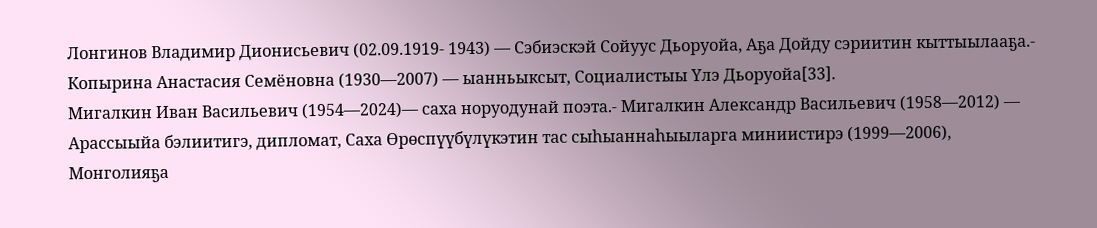Лонгинов Владимир Дионисьевич (02.09.1919- 1943) — Сэбиэскэй Сойуус Дьоруойа, Аҕа Дойду сэриитин кыттыылааҕа.- Копырина Анастасия Семёновна (1930—2007) — ыанньыксыт, Социалистыы Үлэ Дьоруойа[33].
Мигалкин Иван Васильевич (1954—2024)— саха норуодунай поэта.- Мигалкин Александр Васильевич (1958—2012) — Арассыыйа бэлиитигэ, дипломат, Саха Өрөспүүбүлүкэтин тас сыһыаннаһыыларга миниистирэ (1999—2006), Монголияҕа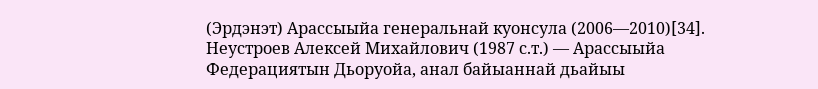(Эрдэнэт) Арассыыйа генеральнай куонсула (2006—2010)[34].
Неустроев Алексей Михайлович (1987 с.т.) — Арассыыйа Федерациятын Дьоруойа, анал байыаннай дьайыы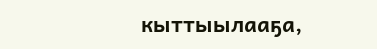кыттыылааҕа,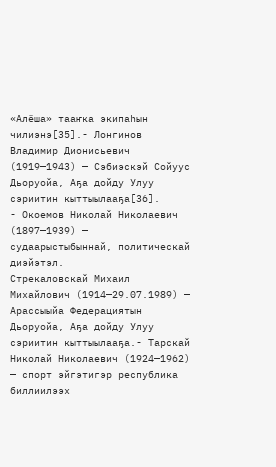«Алёша» тааҥка экипаһын чилиэнэ[35].- Лонгинов Владимир Дионисьевич (1919—1943) — Сэбиэскэй Сойуус Дьоруойа, Аҕа дойду Улуу сэриитин кыттыылааҕа[36].
- Окоемов Николай Николаевич (1897—1939) — судаарыстыбыннай, политическай диэйэтэл.
Стрекаловскай Михаил Михайлович (1914—29.07.1989) — Арассыыйа Федерациятын Дьоруойа, Аҕа дойду Улуу сэриитин кыттыылааҕа.- Тарскай Николай Николаевич (1924—1962) — спорт эйгэтигэр республика биллиилээх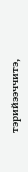тэрийээччитэ,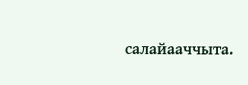салайааччыта.